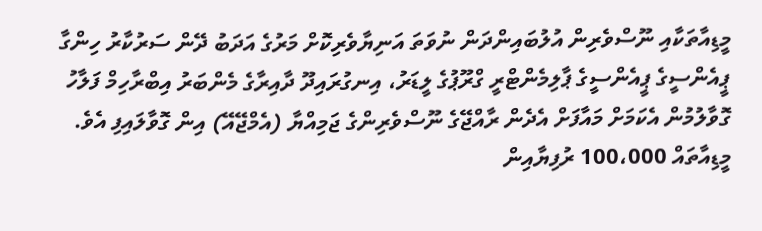މީޑިއާތަކާއި ނޫސްވެރިން އުލުބައިންދަން ނުވަތަ އަނިޔާވެރިކޮށް މަރުގެ އަދަބު ދޭން ސަރުކާރު ހިންގާ ޕީއެންސީގެ ޕީއެންސީގެ ޕާލިމެންޓްރީ ގްރޫޕުގެ ލީޑަރު، އިނގުރައިދޫ ދާއިރާގެ މެންބަރު އިބްރާހިމް ފަލާހު ގޮވާލުމުން އެކަމަށް މައާފަށް އެދެން ރާއްޖޭގެ ނޫސްވެރިންގެ ޖަމިއްޔާ (އެމްޖޭއޭ) އިން ގޮވާލައިފި އެވެ.
މީޑިއާތައް 100،000 ރުފިޔާއިން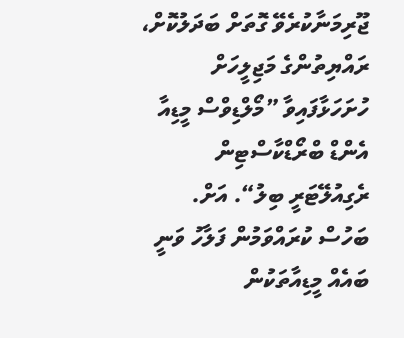ޖޫރިމަނާކުރެވޭ ގޮތަށް ބަދަލުކޮށް، ރައްޔިތުންގެ މަޖިލީހަށް ހުށަހަޅާފައިވާ ”މޯލްޑިވްސް މީޑިއާ އެންޑް ބްރޯޑްކާސްޓިން ރެގިއުލޭޓަރީ ބިލު“. އަށް. ބަހުސް ކުރައްވަމުން ފަލާހު ވަނީ ބައެއް މީޑިއާތަކުން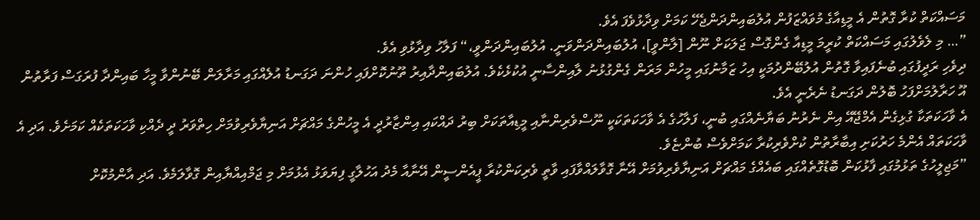މަސައްކަތް ކުރާ ގޮތުން އެ މީޑިއާގެ މުވައްޒަފުން އުލުބައިންދަންޖެހޭ ކަމަށް ވިދާޅުވެފަ އެވެ.
”… މި ލެވެލުގައި މަސައްކަތް ކުރީމަ މީޑިއާ ގެންގޮސް ޖަލަކަށް ނޫން [ލާންވީ]، އުލުބައިންދަންވަނީ. އުލުބައިންދަންވީ،“ ފަލާހު ވިދާޅުވި އެވެ.
ދިވެހި ރަދީފުގައި ބުނެފައިވާ ގޮތުން އުލުބޭންދުމަކީ އިހު ޒަމާނުގައި މީހުން މަރަން ގެންގުޅުނު ލާއިންސާނީ އުކުޅެކެވެ. އުލުބައިންދާއިރު ތޫނުކޮށްފައި ހުންނަ ދަގަނޑު އުލެއްގައި މަރާލަން ބޭނުންވާ މީހާ ބައިންދާ ފުރަގަސް ފަރާތުން އޫ ހަރާލުމަށްފަހު ބޮލުން ދަގަނޑު ނެރެނީ އެވެ.
އެ ވާހަކަތަކާ ގުޅިގެން އެމްޖޭއޭ އިން ނެރުނު ބަޔާނެއްގައި ބުނީ، ފަލާހުގެ އެ ވާހަކަތަކަކީ ނޫސްވެރިންނާއި މީޑިއާތަކަށް ބިރު ދައްކައި އިންޒާރުދީ އެ މީހުންގެ މައްޗަށް އަނިޔާވެރިވުމަށް ހިތްވަރު ދީ ދެއްކި ވާހަކަތަކެއް ކަމަށެވެ. އަދި އެ ވާހަކަތައް އެންމެ ހަރުކަށި އިބާރާތުން ކުށްވެރިކުރާ ކަމަށްވެސް ބުންޏެވެ.
”މަޖިލީހުގެ ތަޅުމުގައި ފާޅުކަން ބޮޑުގޮތެއްގައި ބައެއްގެ މައްޗަށް އަނިޔާވެރިވުމަށް އޭނާ ގޮވާލައްވާފައި ވާތީ ވެރިކަންކުރާ ޕީއެންސީން އޭނާއާ މެދު އަހުލާގީ ފިޔަވަޅު އެޅުމަށް މި ޖަމްއިއްޔާއިން ގޮވާލަމެވެ. އަދި އާންމުކޮށް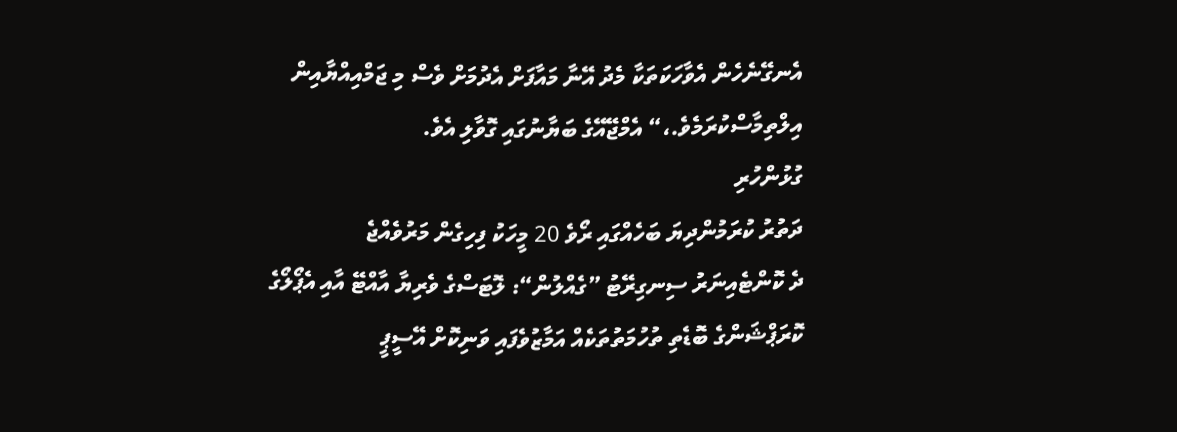އެނގޭނެހެން އެވާހަކަތަކާ މެދު އޭނާ މައާފަށް އެދުމަށް ވެސް މި ޖަމްއިއްޔާއިން އިލްތިމާސްކުރަމެވެ.،“ އެމްޖޭއޭގެ ބަޔާނުގައި ގޮވާލި އެވެ.
ގުޅުންހުރި
ދަތުރު ކުރަމުންދިޔަ ބަހެއްގައި ރޯވެ 20 މީހަކު ފިހިގެން މަރުވެއްޖެ
ދެ ކޮންޓެއިނަރު ސިނގިރޭޓު ”ގެއްލުން“: ލޮޓަސްގެ ވެރިޔާ އާއްޓޭ އާއި އެޕޯލޯގެ
ކޮރަޕްޝަންގެ ބޮޑެތި ތުހުމަތުތަކެއް އަމާޒުވެފައި ވަނިކޮށް އޭސީޕީ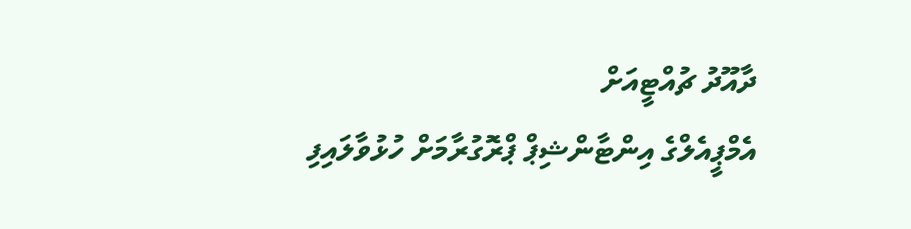ދާއޫދު ޗުއްޓީއަށް
އެމްޕީއެލްގެ އިންޓާންޝިޕް ޕްރޮގުރާމަށް ހުޅުވާލައިފި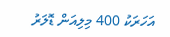އަހަރަކު 400 މިލިއަން ޑޮލަރު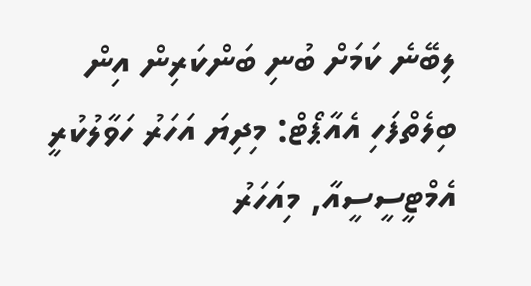ލިބޭނެ ކަމަށް ބުނި ބަންކަރިން އިން
ބިލެތްފަހި އެއާޕޯޓް: މިދިޔަ އަހަރު ހަވާލުކުރީ އެމްޓީސީސީއާ, މިއަހަރު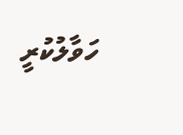ހަވާލުކުރީ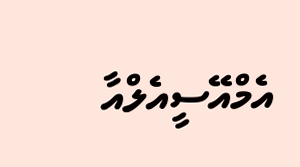އެމްއޭސީއެލްއާ